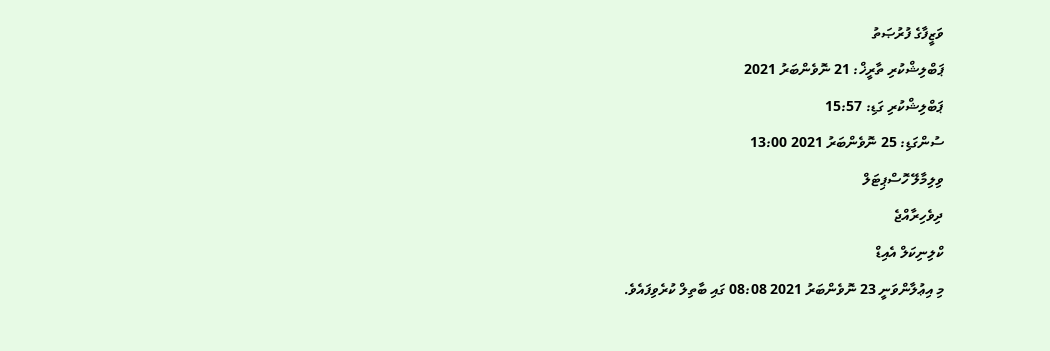ވަޒީފާގެ ފުރުޞަތު
ޕަބްލިޝްކުރި ތާރީޚް: 21 ނޮވެންބަރު 2021
ޕަބްލިޝްކުރި ގަޑި: 15:57
ސުންގަޑި: 25 ނޮވެންބަރު 2021 13:00
ވިލިމާލޭ ހޮސްޕިޓަލް
ދިވެހިރާއްޖެ
ކްލިނިކަލް އެއިޑް
މި އިޢުލާންވަނީ 23 ނޮވެންބަރު 2021 08:08 ގައި ބާތިލް ކުރެވިފައެވެ.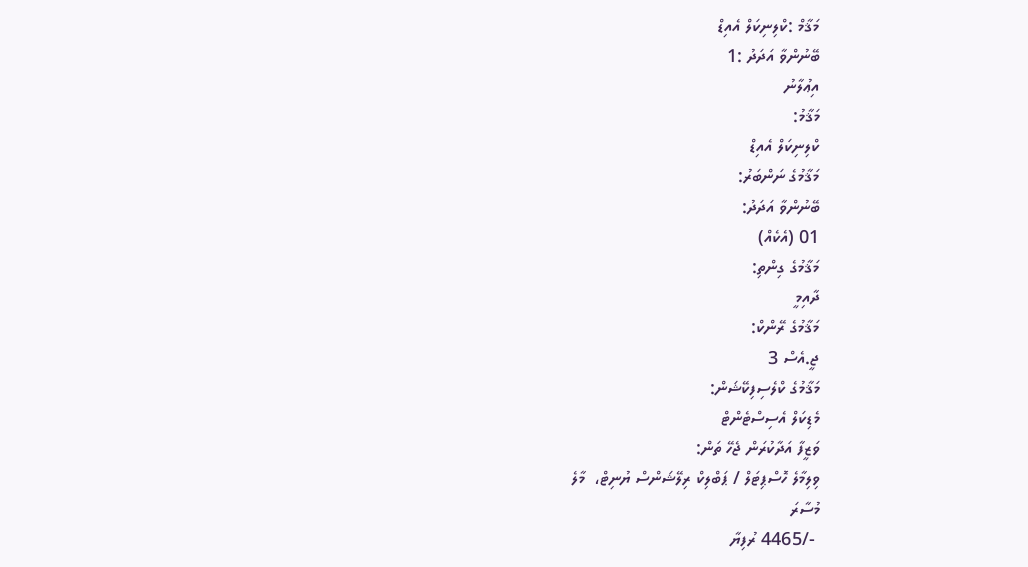މަޤާމް :ކްލިނިކަލް އެއިޑް
ބޭނުންވާ އަދަދު :1
އިޢުލާނު
މަޤާމު:
ކްލިނިކަލް އެއިޑް
މަޤާމުގެ ނަންބަރު:
ބޭނުންވާ އަދަދު:
01 (އެކެއް)
މަޤާމުގެ ގިންތި:
ދާއިމީ
މަޤާމުގެ ރޭންކް:
ޖީ.އެސް 3
މަޤާމުގެ ކްލެސިފިކޭޝަން:
މެޑިކަލް އެސިސްޓެންޓް
ވަޒީފާ އަދާކުރަން ޖެހޭ ތަން:
ވިލިމާލެ ހޮސްޕިޓަލް / ޕަބްލިކް ރިލޭޝަންސް ޔުނިޓް،  މާލެ
މުސާރަ
 -/4465 ރުފިޔާ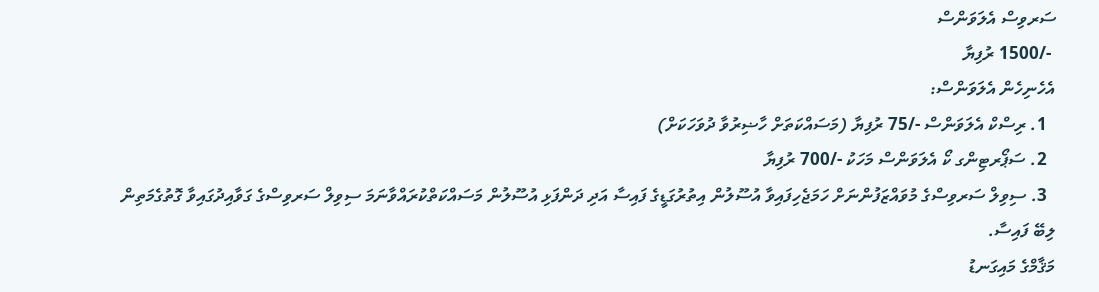ސަރވިސް އެލަވަންސް
 -/1500 ރުފިޔާ
އެހެނިހެން އެލަވަންސް:
  1. ރިސްކް އެލަވަންސް -/75 ރުފިޔާ (މަސައްކަތަށް ހާޟިރުވާ ދުވަހަކަށް)
  2. ސަޕޯރޓިންގ ކޯ އެލަވަންސް މަހަކު -/700 ރުފިޔާ
  3. ސިވިލް ސަރވިސްގެ މުވައްޒަފުންނަށް ހަމަޖެހިފައިވާ އުސޫލުން އިތުރުގަޑީގެ ފައިސާ އަދި ދަންފަޅި އުސޫލުން މަސައްކަތްކުރައްވާނަމަ ސިވިލް ސަރވިސްގެ ގަވާއިދުގައިވާ ގޮތުގެމަތިން ލިބޭ ފައިސާ.
މަޤާމްގެ މައިގަނޑު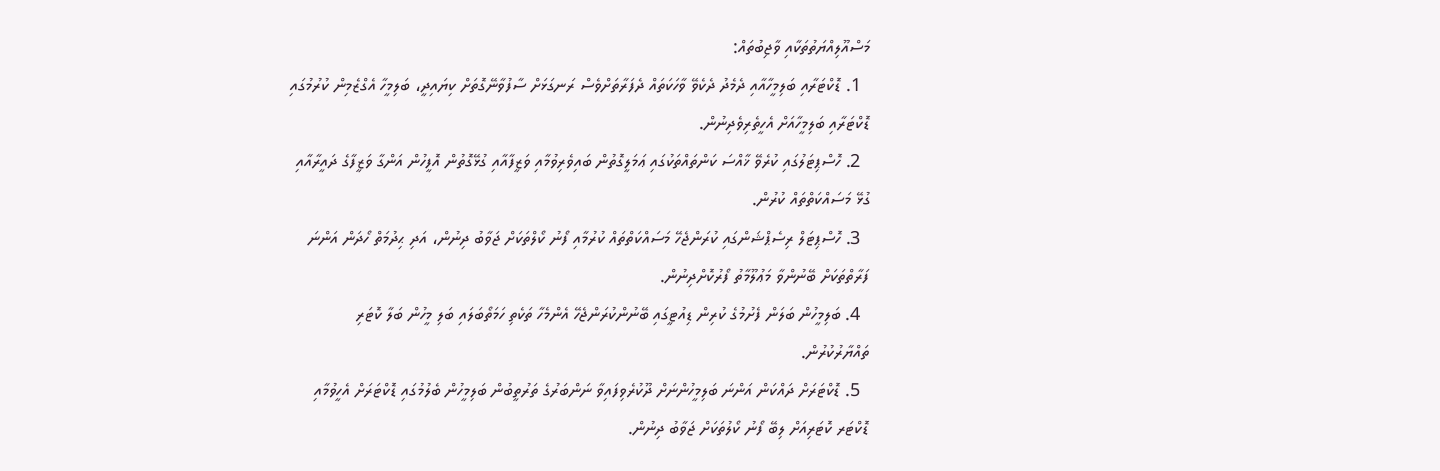މަސްއޫލިއްޔަތުތަކާއި ވާޖިބުތައް:
  1. ޑޮކްޓަރާއި ބަލިމީހާއާއި ދެމެދު ދެކެވޭ ވާހަކަތައް ދެފަރާތަށްވެސް ރަނގަޅަށް ސާފުވާނޭގޮތަށް ކިޔައިދީ، ބަލިމީހާ އެގްޒެމިން ކުރުމުގައި ޑޮކްޓަރާއި ބަލިމީހާއަށް އެހީތެރިވެދިނުން.
  2. ހޮސްޕިޓަލުގައި ކުރެވޭ ޚާއްސަ ކަންތައްތަކުގައި ޢަމަލީގޮތުން ބައިވެރިވުމާއި ވަޒީފާއާއި ގުޅޭގޮތުން އޮފީހުން އަންގާ ވަޒީފާގެ ދައީރާއާއި ގުޅޭ މަސައްކަތްތައް ކުރުން.
  3. ހޮސްޕިޓަލް ރިސެޕްޝަންގައި ކުރަންޖެހޭ މަސައްކަތްތައް ކުރުމާއި ފޯނު ކޯލްތަކަށް ޖަވާބު ދިނުން، އަދި ޙިދުމަތް ހޯދަން އަންނަ ފަރާތްތަކަށް ބޭނުންވާ މަޢުލޫމާތު ފޯރުކޮށްދިނުން.
  4. ބަލިމީހުން ބަލަން ފެށުމުގެ ކުރިން ޑިއުޓީގައި ބޭނުންކުރަންޖެހޭ އެންމެހާ ތަކެތި ހަމަތޯބަލައި ބަލި މީހުން ބަލާ ކޮޓަރި ތައްޔާރުކުރުން.
  5. ޑޮކްޓަރަށް ދައްކަން އަންނަ ބަލިމީހުންނަށް ދޫކުރެވިފައިވާ ނަންބަރުގެ ތަރުތީބުން ބަލިމީހުން ބެލުމުގައި ޑޮކްޓަރަށް އެހީވުމާއި ޑޮކްޓަރ ކޮޓަރިއަށް ލިބޭ ފޯނު ކޯލުތަކަށް ޖަވާބު ދިނުން.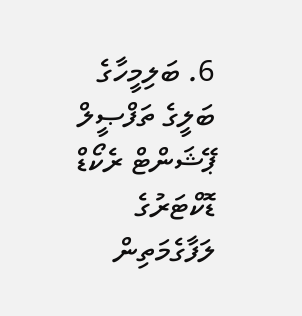6. ބަލިމީހާގެ ބަލީގެ ތަފްޞީލް ޕޭޝަންޓް ރެކޯޑް ޑޮކްޓަރުގެ ލަފާގެމަތިން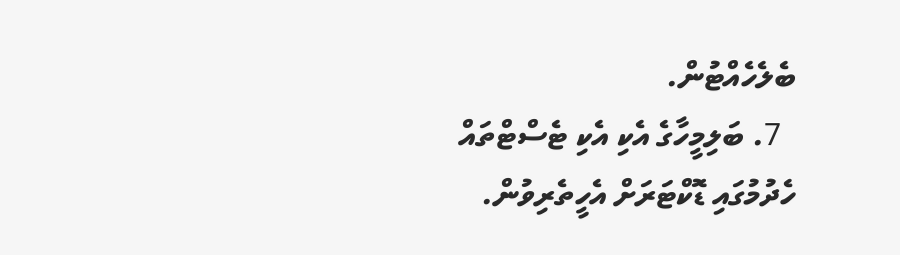ބެލެހެއްޓުން.
  7. ބަލިމީހާގެ އެކި އެކި ޓެސްޓްތައް ހެދުމުގައި ޑޮކްޓަރަށް އެހީތެރިވުން.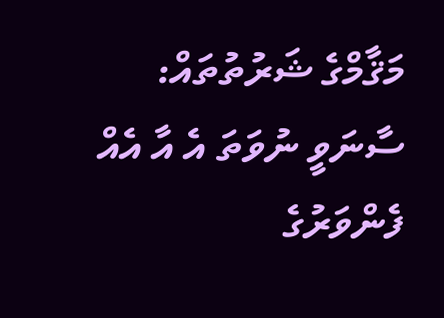މަޤާމްގެ ޝަރުތުތައް:
ސާނަވީ ނުވަތަ އެ އާ އެއް ފެންވަރުގެ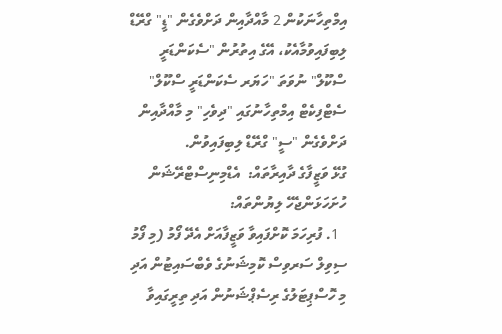އިމްތިހާނަކުން 2 މާއްދާއިން ދަށްވެގެން "ޑީ" ގްރޭޑް ލިބިފައިވުމާއެކު، އޭގެ އިތުރުން "ސެކަންޑަރީ ސްކޫލް" ނުވަތަ "ހަޔަރ ސެކަންޑަރީ ސްކޫލް" ސެޓްފިކެޓް އިމްތިހާނުގައި "ދިވެހި" މި މާއްދާއިން ދަށްވެގެން "ސީ" ގްރޭޑް ލިބިފައިވުން.
ގުޅޭ ވަޒީފާގެ ދާއިރާތައް:  އެޑްމިނިސްޓްރޭޝަން
ހުށަހަޅަންޖެހޭ ލިޔުންތައް:
  1. ފުރިހަމަ ކޮށްފައިވާ ވަޒީފާއަށް އެދޭ ފޯމު (މި ފޯމު ސިވިލް ސަރވިސް ކޮމިޝަނުގެ ވެބްސައިޓުން އަދި މި ހޮސްޕިޓަލުގެ ރިސެޕްޝަނުން އަދި ތިރީގައިވާ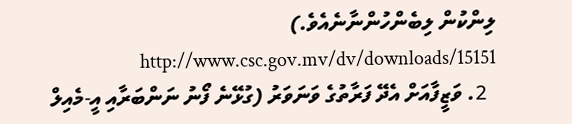ލިންކުން ލިބެންހުންނާނެއެވެ.) http://www.csc.gov.mv/dv/downloads/15151
  2. ވަޒީފާއަށް އެދޭ ފަރާތުގެ ވަނަވަރު (ގުޅޭނެ ފޯނު ނަންބަރާއި އީ-މެއިލް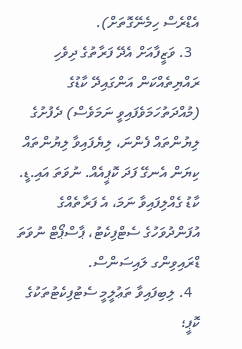އެޑްރެސް ހިމެނޭގޮތަށް).
  3. ވަޒީފާއަށް އެދޭ ފަރާތުގެ ދިވެހި ރައްޔިތެއްކަން އަންގައިދޭ ކާޑުގެ (މުއްދަތުހަމަވެފައިވީ ނަމަވެސް) ދެފުށުގެ ލިޔުންތައް ފެންނަ، ލިޔެފައިވާ ލިޔުންތައް ކިޔަން އެނގޭ ފަދަ ކޮޕީއެއް. ނުވަތަ އައި.ޑީ. ކާޑު ގެއްލިފައިވާ ނަމަ، އެ ފަރާތެއްގެ އުފަންދުވަހުގެ ސެޓްފިކެޓު، ޕާސްޕޯޓް ނުވަތަ ޑްރައިވިންގ ލައިސަންސް.
  4. ލިބިފައިވާ ތަޢުލީމީ ސެޓުފިކެޓުތަކުގެ ކޮޕީ؛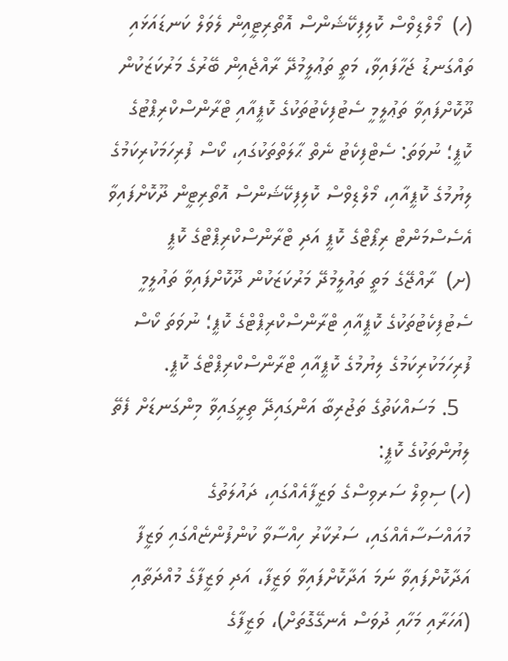(ހ)  މޯލްޑިވްސް ކޮލިފިކޭޝަންސް އޮތޯރިޓީއިން ލެވަލް ކަނޑައަޅައި ތައްގަނޑު ޖަހާފައިވާ، މަތީ ތަޢުލީމުދޭ ރާއްޖެއިން ބޭރުގެ މަރުކަޒަކުން ދޫކޮށްފައިވާ ތަޢުލީމީ ސެޓުފިކެޓުތަކުގެ ކޮޕީއާއި ޓްރާންސްކްރިޕްޓުގެ ކޮޕީ؛ ނުވަތަ: ސެޓްފިކެޓު ނެތް ޙާލަތްތަކުގައި، ކޯސް ފުރިހަމަކުރިކަމުގެ ލިޔުމުގެ ކޮޕީއާއި، މޯލްޑިވްސް ކޮލިފިކޭޝަންސް އޮތޯރިޓީން ދޫކޮށްފައިވާ އެސެސްމަންޓް ރިޕޯޓްގެ ކޮޕީ އަދި ޓްރާންސްކްރިޕްޓްގެ ކޮޕީ
(ށ)  ރާއްޖޭގެ މަތީ ތައުލީމުދޭ މަރުކަޒަކުން ދޫކޮށްފައިވާ ތައުލީމީ ސެޓުފިކެޓުތަކުގެ ކޮޕީއާއި ޓްރާންސްކްރިޕްޓްގެ ކޮޕީ؛ ނުވަތަ ކޯސް ފުރިހަމަކުރިކަމުގެ ލިޔުމުގެ ކޮޕީއާއި ޓްރާންސްކްރިޕްޓްގެ ކޮޕީ.
  5. މަސައްކަތުގެ ތަޖުރިބާ އަންގައިދޭ ތިރީގައިވާ މިންގަނޑަށް ފެތޭ ލިޔުންތަކުގެ ކޮޕީ:
(ހ) ސިވިލް ސަރވިސްގެ ވަޒީފާއެއްގައި، ދައުލަތުގެ މުއައްސަސާއެއްގައި، ސަރުކާރު ހިއްސާވާ ކުންފުންޏެއްގައި ވަޒީފާ އަދާކޮށްފައިވާ ނަމަ އަދާކޮށްފައިވާ ވަޒީފާ، އަދި ވަޒީފާގެ މުއްދަތާއި (އަހަރާއި މަހާއި ދުވަސް އެނގޭގޮތަށް)، ވަޒީފާގެ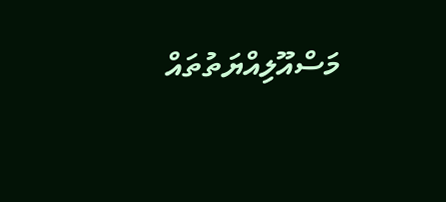މަސްއޫލިއްޔަތުތައް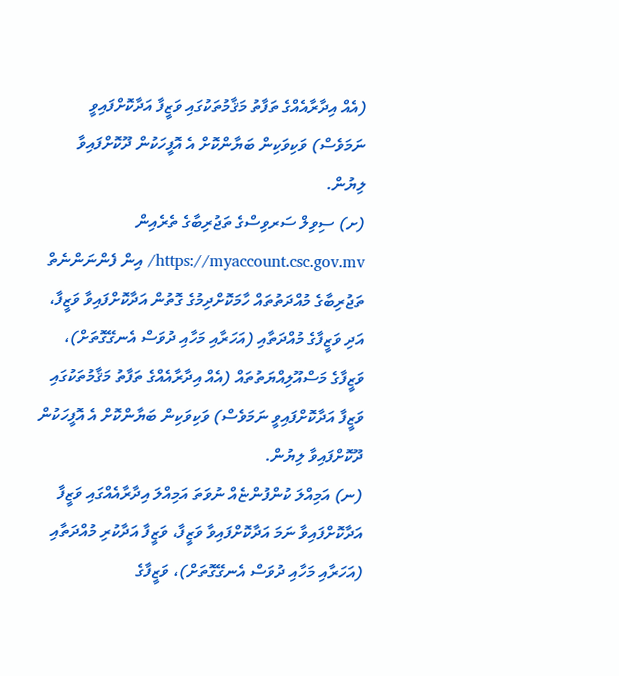(އެއް އިދާރާއެއްގެ ތަފާތު މަޤާމުތަކުގައި ވަޒީފާ އަދާކޮށްފައިވީ ނަމަވެސް) ވަކިވަކިން ބަޔާންކޮށް އެ އޮފީހަކުން ދޫކޮށްފައިވާ ލިޔުން.
(ށ) ސިވިލް ސަރވިސްގެ ތަޖުރިބާގެ ތެރެއިން https://myaccount.csc.gov.mv/ އިން ފެންނަންނެތް ތަޖުރިބާގެ މުއްދަތުތައް ހާމަކޮށްދިމުގެ ގޮތުން އަދާކޮށްފައިވާ ވަޒީފާ، އަދި ވަޒީފާގެ މުއްދަތާއި (އަހަރާއި މަހާއި ދުވަސް އެނގޭގޮތަށް)، ވަޒީފާގެ މަސްއޫލިއްޔަތުތައް (އެއް އިދާރާއެއްގެ ތަފާތު މަޤާމުތަކުގައި ވަޒީފާ އަދާކޮށްފައިވީ ނަމަވެސް) ވަކިވަކިން ބަޔާންކޮށް އެ އޮފީހަކުން ދޫކޮށްފައިވާ ލިޔުން.
(ނ) އަމިއްލަ ކުންފުންޏެއް ނުވަތަ އަމިއްލަ އިދާރާއެއްގައި ވަޒީފާ އަދާކޮށްފައިވާ ނަމަ އަދާކޮށްފައިވާ ވަޒީފާ، ވަޒީފާ އަދާކުރި މުއްދަތާއި (އަހަރާއި މަހާއި ދުވަސް އެނގޭގޮތަށް)، ވަޒީފާގެ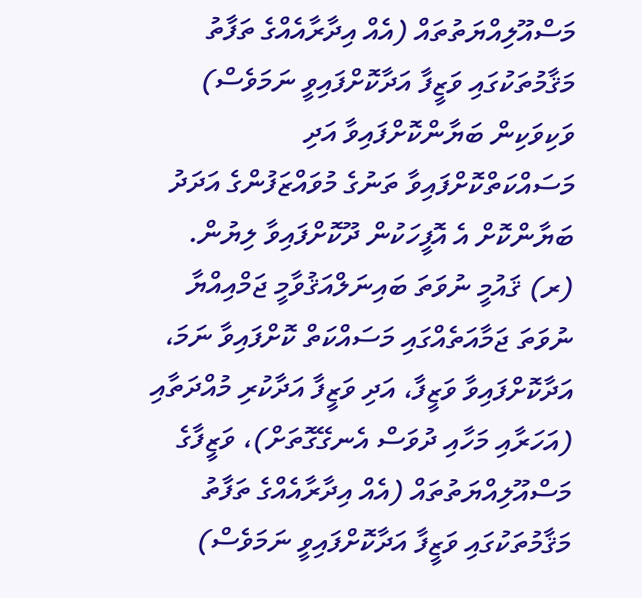މަސްއޫލިއްޔަތުތައް (އެއް އިދާރާއެއްގެ ތަފާތު މަޤާމުތަކުގައި ވަޒީފާ އަދާކޮށްފައިވީ ނަމަވެސް) ވަކިވަކިން ބަޔާންކޮށްފައިވާ އަދި މަސައްކަތްކޮށްފައިވާ ތަނުގެ މުވައްޒަފުންގެ އަދަދު ބަޔާންކޮށް އެ އޮފީހަކުން ދޫކޮށްފައިވާ ލިޔުން.
(ރ) ޤައުމީ ނުވަތަ ބައިނަލްއަޤުވާމީ ޖަމްއިއްޔާ ނުވަތަ ޖަމާއަތެއްގައި މަސައްކަތް ކޮށްފައިވާ ނަމަ، އަދާކޮށްފައިވާ ވަޒީފާ، އަދި ވަޒީފާ އަދާކުރި މުއްދަތާއި (އަހަރާއި މަހާއި ދުވަސް އެނގޭގޮތަށް)، ވަޒީފާގެ މަސްއޫލިއްޔަތުތައް (އެއް އިދާރާއެއްގެ ތަފާތު މަޤާމުތަކުގައި ވަޒީފާ އަދާކޮށްފައިވީ ނަމަވެސް)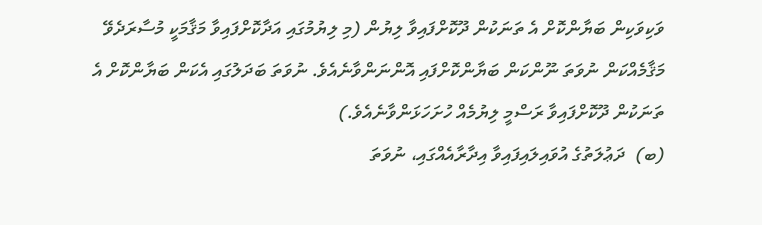ވަކިވަކިން ބަޔާންކޮށް އެ ތަނަކުން ދޫކޮށްފައިވާ ލިޔުން (މި ލިޔުމުގައި އަދާކޮށްފައިވާ މަޤާމަކީ މުސާރަދެވޭ މަޤާމެއްކަން ނުވަތަ ނޫންކަން ބަޔާންކޮށްފައި އޮންނަންވާނެއެވެ. ނުވަތަ ބަދަލުގައި އެކަން ބަޔާންކޮށް އެ ތަނަކުން ދޫކޮށްފައިވާ ރަސްމީ ލިޔުމެއް ހުށަހަޅަންވާނެއެވެ.)
(ބ)  ދަޢުލަތުގެ އުވައިލައިފައިވާ އިދާރާއެއްގައި، ނުވަތަ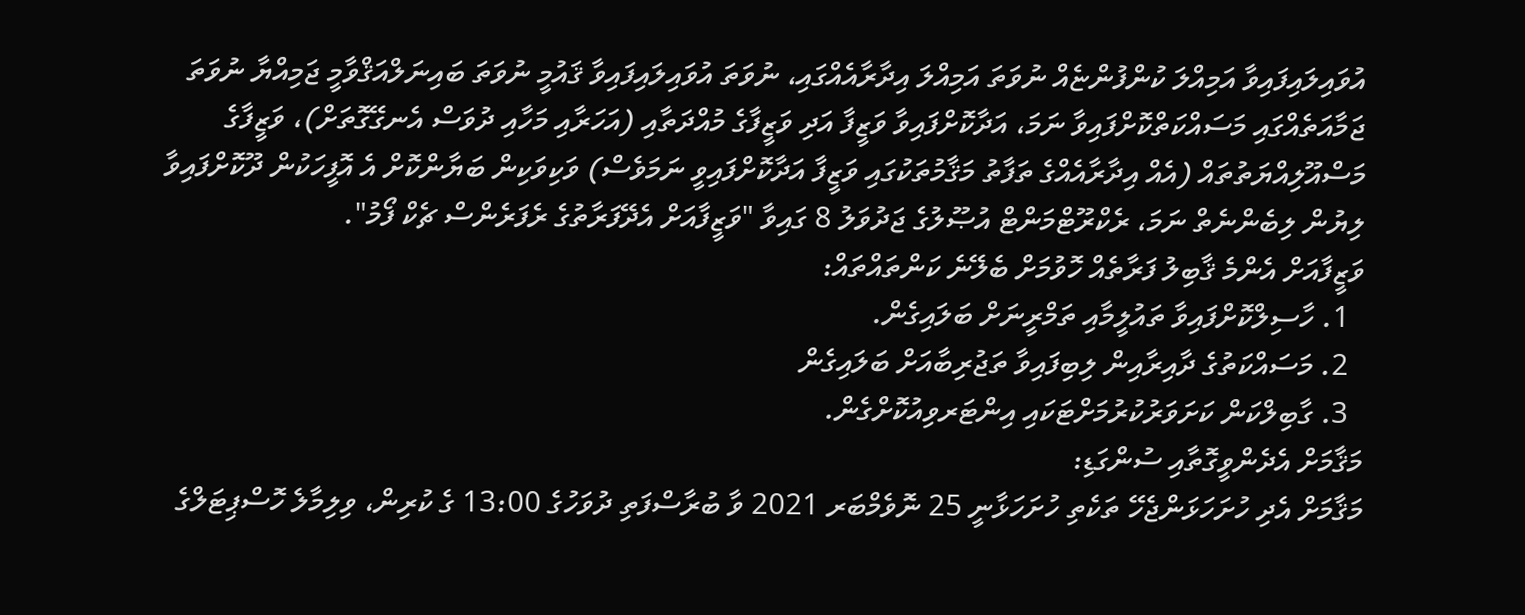އުވައިލައިފައިވާ އަމިއްލަ ކުންފުންޏެއް ނުވަތަ އަމިއްލަ އިދާރާއެއްގައި، ނުވަތަ އުވައިލައިފައިވާ ޤައުމީ ނުވަތަ ބައިނަލްއަޤްވާމީ ޖަމިއްޔާ ނުވަތަ ޖަމާއަތެއްގައި މަސައްކަތްކޮށްފައިވާ ނަމަ، އަދާކޮށްފައިވާ ވަޒީފާ އަދި ވަޒީފާގެ މުއްދަތާއި (އަހަރާއި މަހާއި ދުވަސް އެނގޭގޮތަށް)، ވަޒީފާގެ މަސްއޫލިއްޔަތުތައް (އެއް އިދާރާއެއްގެ ތަފާތު މަޤާމުތަކުގައި ވަޒީފާ އަދާކޮށްފައިވީ ނަމަވެސް) ވަކިވަކިން ބަޔާންކޮށް އެ އޮފީހަކުން ދޫކޮށްފައިވާ ލިޔުން ލިބެންނެތް ނަމަ، ރެކްރޫޓްމަންޓް އުޞޫލުގެ ޖަދުވަލު 8 ގައިވާ "ވަޒީފާއަށް އެދޭފަރާތުގެ ރެފަރެންސް ޗެކް ފޯމު".
ވަޒީފާއަށް އެންމެ ޤާބިލު ފަރާތެއް ހޮވުމަށް ބެލޭނެ ކަންތައްތައް:
  1. ހާސިލްކޮށްފައިވާ ތައުލީމާއި ތަމްރީނަށް ބަލައިގެން.
  2. މަސައްކަތުގެ ދާއިރާއިން ލިބިފައިވާ ތަޖުރިބާއަށް ބަލައިގެން
  3. ގާބިލްކަން ކަށަވަރުކުރުމަށްޓަކައި އިންޓަރވިއުކޮށްގެން.
މަޤާމަށް އެދެންވީގޮތާއި ސުންގަޑި:
މަޤާމަށް އެދި ހުށަހަޅަންޖެހޭ ތަކެތި ހުށަހަޅާނީ 25 ނޮވެމްބަރ 2021 ވާ ބުރާސްފަތި ދުވަހުގެ 13:00 ގެ ކުރިން، ވިލިމާލެ ހޮސްޕިޓަލްގެ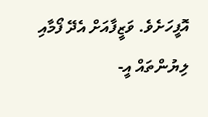އޮފީހަށެވެ. ވަޒީފާއަށް އެދޭ ފޯމާއި ލިޔުންތައް އީ-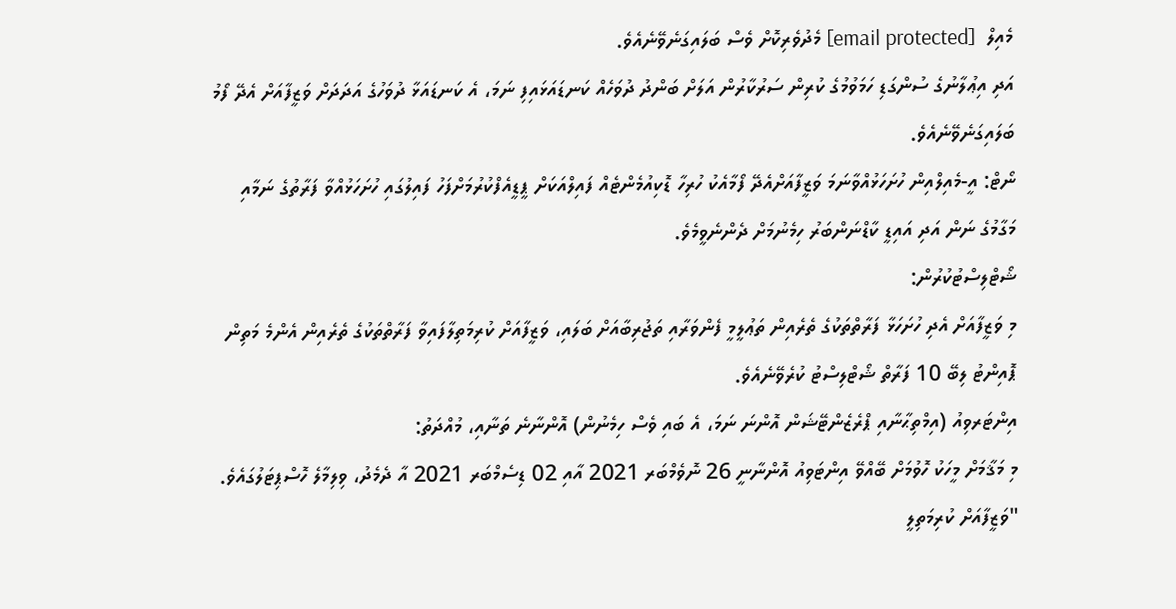މެއިލް  [email protected] މެދުވެރިކޮށް ވެސް ބަލައިގަނެވޭނެއެވެ.
އަދި އިޢުލާނުގެ ސުންގަޑި ހަމަވުމުގެ ކުރިން ސަރުކާރުން އަލަށް ބަންދު ދުވަހެއް ކަނޑައަޅައިފި ނަމަ، އެ ކަނޑައަޅާ ދުވަހުގެ އަދަދަށް ވަޒީފާއަށް އެދޭ ފޯމު ބަލައިގަނެވޭނެއެވެ.
ނޯޓް: އީ-މެއިލްއިން ހުށަހަޅުއްވާނަމަ ވަޒީފާއަށްއެދޭ ފޯމާއެކު ހުރިހާ ޑޮކިއުމެންޓެއް ފައިލްއަކަށް ޕީޑީއެފްކުރުމަށްފަހު ފައިލުގައި ހުށަހަޅުއްވާ ފަރާތުގެ ނަމާއި މަގާމުގެ ނަން އަދި އައިޑީ ކާޑްނަންބަރު ހިމެނުމަށް ދެންނެވީމެވެ.
ޝޯޓްލިސްޓުކުރުން:
މި ވަޒީފާއަށް އެދި ހުށަހަޅާ ފަރާތްތަކުގެ ތެރެއިން ތަޢުލީމީ ފެންވަރާއި ތަޖުރިބާއަށް ބަލައި، ވަޒީފާއަށް ކުރިމަތިލާފައިވާ ފަރާތްތަކުގެ ތެރެއިން އެންމެ މަތިން ޕޮއިންޓު ލިބޭ 10 ފަރާތް ޝޯޓްލިސްޓު ކުރެވޭނެއެވެ.
އިންޓަރވިއު (އިމްތިޙާނާއި ޕްރެޒެންޓޭޝަން އޮންނަ ނަމަ، އެ ބައި ވެސް ހިމެނުން) އޮންނާނެ ތަނާއި، މުއްދަތު:
މި މަޤާމަށް މީހަކު ހޮވުމަށް ބޭއްވޭ އިންޓަވިއު އޮންނާނީ 26 ނޮވެމްބަރ 2021 އާއި 02 ޑިސެމްބަރ 2021 އާ ދެމެދު، ވިލިމާލެ ހޮސްޕިޓަލުގައެވެ.
"ވަޒީފާއަށް ކުރިމަތިލީ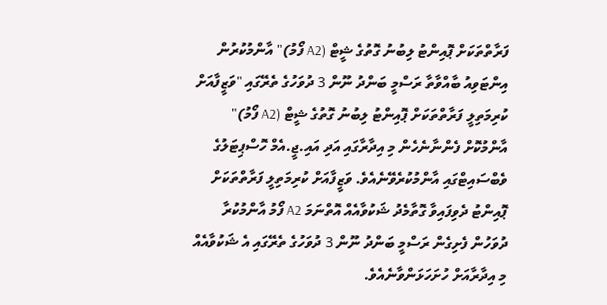ފަރާތްތަކަށް ޕޮއިންޓު ލިބުނު ގޮތުގެ ޝީޓް (A2 ފޯމު)" އާންމުކުރުން
އިންޓަވިއު ބާއްވާތާ ރަސްމީ ބަންދު ނޫން 3 ދުވަހުގެ ތެރޭގައި "ވަޒީފާއަށް ކުރިމަތިލީ ފަރާތްތަކަށް ޕޮއިންޓު ލިބުނު ގޮތުގެ ޝީޓް (A2 ފޯމު)" އާންމުކޮށް ފެންނާނެހެން މި އިދާރާގައި އަދި އައި.ޖީ.އެމް ހޮސްޕިޓަލުގެ ވެބްސައިޓްގައި އާންމުކުރެވޭނެއެވެ. ވަޒީފާއަށް ކުރިމަތިލީ ފަރާތްތަކަށް ޕޮއިންޓު ދެވިފައިވާ ގޮތާމެދު ޝަކުވާއެއް އޮތްނަމަ A2 ފޯމު އާންމުކުރާ ދުވަހުން ފެށިގެން ރަސްމީ ބަންދު ނޫން 3 ދުވަހުގެ ތެރޭގައި އެ ޝަކުވާއެއް މި އިދާރާއަށް ހުށަހަޅަންވާނެއެވެ.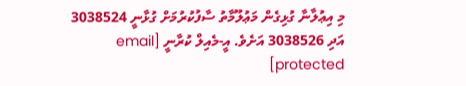މި އިޢުލާނާ ގުޅިގެން މަޢުލޫމާތު ސާފުކުރުމަށް ގުޅާނީ 3038524 އަދި 3038526 އަށެވެ. އީ-މެއިލް ކުރާނީ [email protected]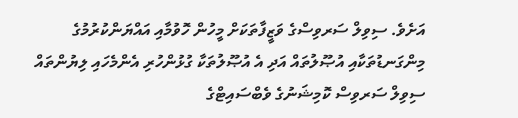އަށެވެ. ސިވިލް ސަރވިސްގެ ވަޒީފާތަކަށް މީހުން ހޮވުމާއި އައްޔަންކުރުމުގެ މިންގަނޑުތަކާއި އުޞޫލުތައް އަދި އެ އުޞޫލުތަކާ ގުޅުންހުރި އެންމެހައި ލިޔުންތައް ސިވިލް ސަރވިސް ކޮމިޝަނުގެ ވެބްސައިޓްގެ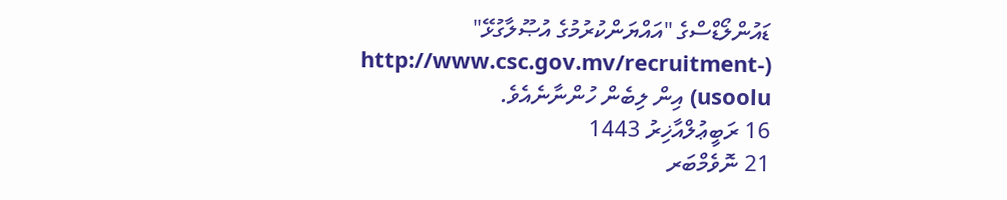ޑައުންލޯޑްސްގެ "އައްޔަންކުރުމުގެ އުޞޫލާގުޅޭ" (http://www.csc.gov.mv/recruitment-usoolu) އިން ލިބެން ހުންނާނެއެވެ.
16 ރަބީޢުލްއާޚިރު 1443
21 ނޮވެމްބަރ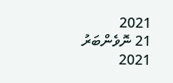2021
21 ނޮވެންބަރު 2021